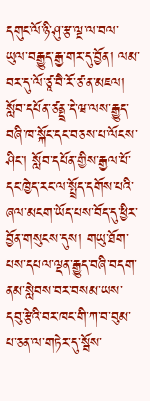དགུང་ལོ་ཉི་ཤུ་རྩ་ལྔ་ལ་བལ་ཡུལ་བརྒྱུད་རྒྱ་གར་དུ་བྱོན། ལམ་བར་དུ་ལོ་ཙཱ་བཻ་རོ་ཙ་ན་མཇལ། སློབ་དཔོན་ཙནྡྲ་དེ་ཝ་ལས་རྒྱུད་བཞི་ཁ་སྐོང་དང་བཅས་པ་ལོངས་ཤིང་། སློབ་དཔོན་གྱིས་རྒྱལ་པོ་དང་ཁྱེད་རང་ལ་སྤྲོད་དགོས་པའི་ཞལ་མངག་ཡོད་པས་བོད་དུ་ཕྱིར་བྱོན་གསུངས་དུས། གཡུ་ཐོག་པས་དཔལ་ལྡན་རྒྱུད་བཞི་བདག་ནམ་སླེབས་བར་བསམ་ཡས་དབུ་རྩེའི་བར་ཁང་གི་ཀ་བ་བུམ་པ་ཅན་ལ་གཏེར་དུ་སྦོས་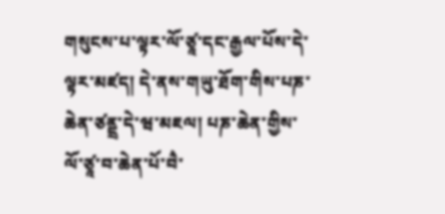གསུངས་པ་ལྟར་ལོ་ཙཱ་དང་རྒྱལ་པོས་དེ་ལྟར་མཛད། དེ་ནས་གཡུ་ཐོག་གིས་པཎ་ཆེན་ཙནྡྲ་དེ་ཝ་མཇལ། པཎ་ཆེན་གྱིས་ལོ་ཙཱ་བ་ཆེན་པོ་བཻ་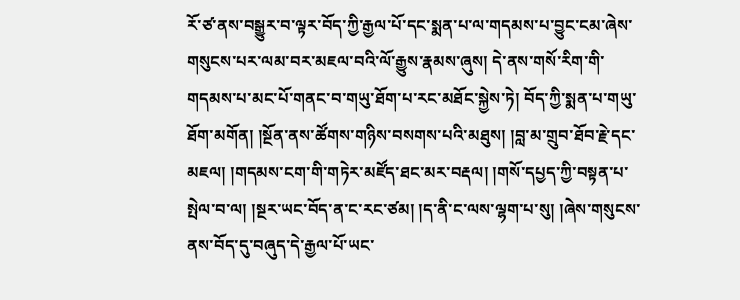རོ་ཙ་ནས་བསྒྱུར་བ་ལྟར་བོད་ཀྱི་རྒྱལ་པོ་དང་སྨན་པ་ལ་གདམས་པ་བྱུང་ངམ་ཞེས་གསུངས་པར་ལམ་བར་མཇལ་བའི་ལོ་རྒྱུས་རྣམས་ཞུས། དེ་ནས་གསོ་རིག་གི་གདམས་པ་མང་པོ་གནང་བ་གཡུ་ཐོག་པ་རང་མཐོང་སྐྱེས་ཏེ། བོད་ཀྱི་སྨན་པ་གཡུ་ཐོག་མགོན། །སྔོན་ནས་ཚོགས་གཉིས་བསགས་པའི་མཐུས། །བླ་མ་གྲུབ་ཐོབ་རྗེ་དང་མཇལ། །གདམས་ངག་གི་གཏེར་མཛོད་ཐང་མར་བརྡལ། །གསོ་དཔྱད་ཀྱི་བསྟན་པ་སྤེལ་བ་ལ། །སྔར་ཡང་བོད་ན་ང་རང་ཙམ། །ད་ནི་ང་ལས་ལྷག་པ་སུ། །ཞེས་གསུངས་ནས་བོད་དུ་བཞུད་དེ་རྒྱལ་པོ་ཡང་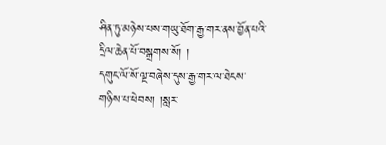ཤིན་ཏུ་མཉེས་པས་གཡུ་ཐོག་རྒྱ་གར་ནས་བྱོན་པའི་དྲིལ་ཆེན་པོ་བསྒྲགས་སོ། །
དགུང་ལོ་སོ་ལྔ་བཞེས་དུས་རྒྱ་གར་ལ་ཐེངས་གཉིས་པ་ཕེབས། །སླར་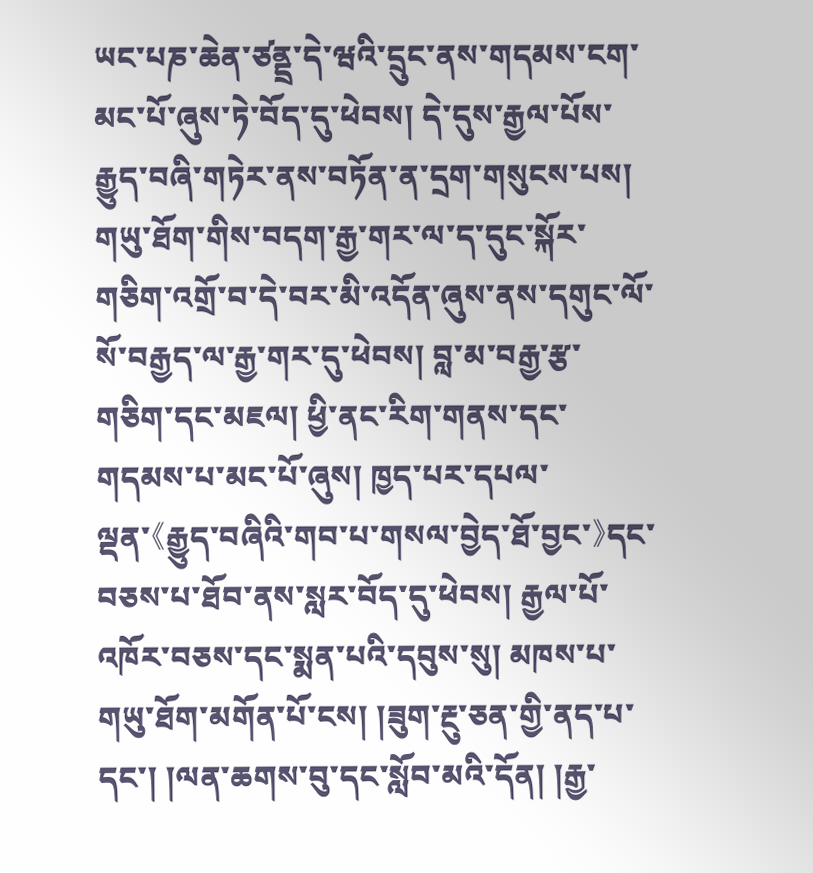ཡང་པཎ་ཆེན་ཙནྡྲ་དེ་ཝའི་དྲུང་ནས་གདམས་ངག་མང་པོ་ཞུས་ཏེ་བོད་དུ་ཕེབས། དེ་དུས་རྒྱལ་པོས་རྒྱུད་བཞི་གཏེར་ནས་བཏོན་ན་དྲག་གསུངས་པས། གཡུ་ཐོག་གིས་བདག་རྒྱ་གར་ལ་ད་དུང་སྐོར་གཅིག་འགྲོ་བ་དེ་བར་མི་འདོན་ཞུས་ནས་དགུང་ལོ་སོ་བརྒྱད་ལ་རྒྱ་གར་དུ་ཕེབས། བླ་མ་བརྒྱ་རྩ་གཅིག་དང་མཇལ། ཕྱི་ནང་རིག་གནས་དང་གདམས་པ་མང་པོ་ཞུས། ཁྱད་པར་དཔལ་ལྡན་《རྒྱུད་བཞིའི་གབ་པ་གསལ་བྱེད་ཐོ་བྱང་》དང་བཅས་པ་ཐོབ་ནས་སླར་བོད་དུ་ཕེབས། རྒྱལ་པོ་འཁོར་བཅས་དང་སྨན་པའི་དབུས་སུ། མཁས་པ་གཡུ་ཐོག་མགོན་པོ་ངས། །ཟུག་རྔུ་ཅན་གྱི་ནད་པ་དང་། །ལན་ཆགས་བུ་དང་སློབ་མའི་དོན། །རྒྱ་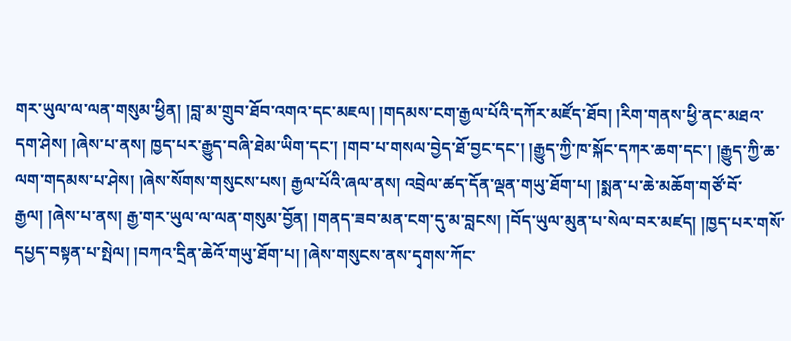གར་ཡུལ་ལ་ལན་གསུམ་ཕྱིན། །བླ་མ་གྲུབ་ཐོབ་འགའ་དང་མཇལ། །གདམས་ངག་རྒྱལ་པོའི་དཀོར་མཛོད་ཐོབ། །རིག་གནས་ཕྱི་ནང་མཐའ་དག་ཤེས། །ཞེས་པ་ནས། ཁྱད་པར་རྒྱུད་བཞི་ཐེམ་ཡིག་དང་། །གབ་པ་གསལ་བྱེད་ཐོ་བྱང་དང་། །རྒྱུད་ཀྱི་ཁ་སྐོང་དཀར་ཆག་དང་། །རྒྱུད་ཀྱི་ཆ་ལག་གདམས་པ་ཤེས། །ཞེས་སོགས་གསུངས་པས། རྒྱལ་པོའི་ཞལ་ནས། འབྲེལ་ཚད་དོན་ལྡན་གཡུ་ཐོག་པ། །སྨན་པ་ཆེ་མཆོག་གཙོ་བོ་རྒྱལ། །ཞེས་པ་ནས། རྒྱ་གར་ཡུལ་ལ་ལན་གསུམ་བྱོན། །གནད་ཟབ་མན་ངག་དུ་མ་བླངས། །བོད་ཡུལ་མུན་པ་སེལ་བར་མཛད། །ཁྱད་པར་གསོ་དཔྱད་བསྟན་པ་སྤེལ། །བཀའ་དྲིན་ཆེའོ་གཡུ་ཐོག་པ། །ཞེས་གསུངས་ནས་དྭགས་ཀོང་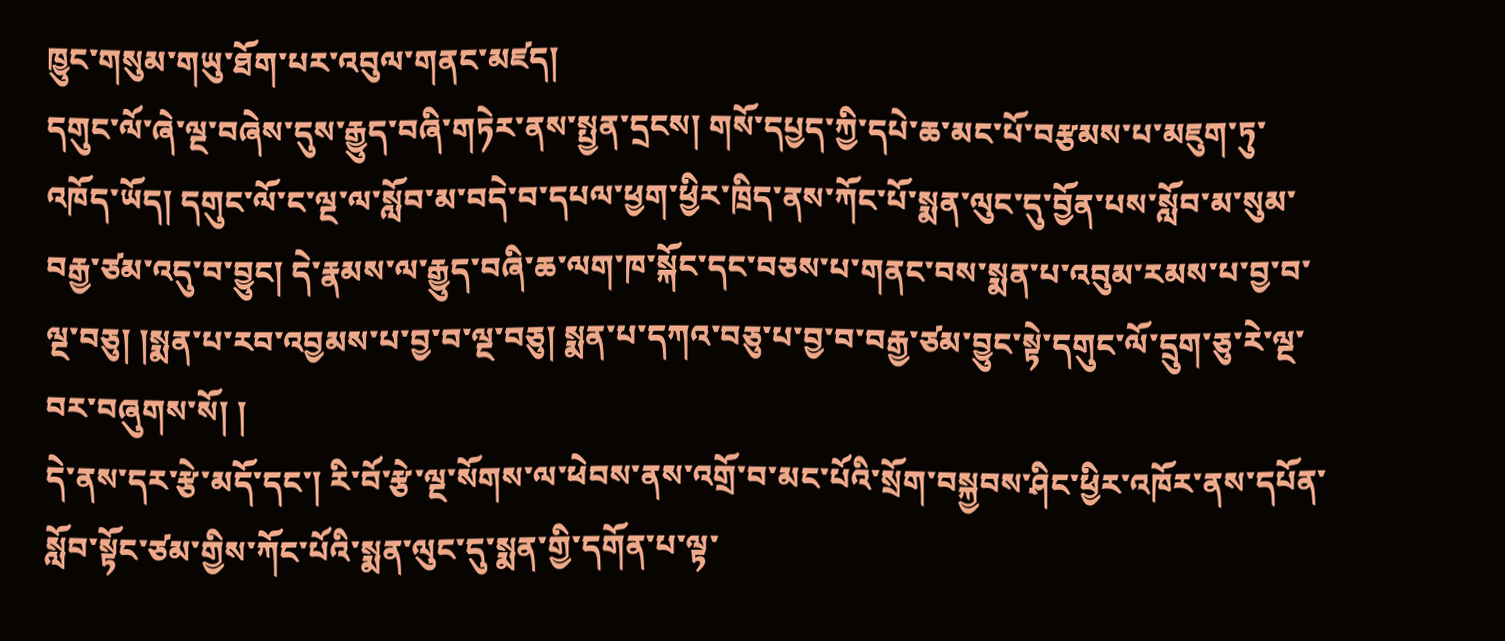ཁྱུང་གསུམ་གཡུ་ཐོག་པར་འབུལ་གནང་མཛད།
དགུང་ལོ་ཞེ་ལྔ་བཞེས་དུས་རྒྱུད་བཞི་གཏེར་ནས་སྤྱན་དྲངས། གསོ་དཔྱད་ཀྱི་དཔེ་ཆ་མང་པོ་བརྩམས་པ་མཇུག་ཏུ་འཁོད་ཡོད། དགུང་ལོ་ང་ལྔ་ལ་སློབ་མ་བདེ་བ་དཔལ་ཕྱག་ཕྱིར་ཁྲིད་ནས་ཀོང་པོ་སྨན་ལུང་དུ་བྱོན་པས་སློབ་མ་སུམ་བརྒྱ་ཙམ་འདུ་བ་བྱུང། དེ་རྣམས་ལ་རྒྱུད་བཞི་ཆ་ལག་ཁ་སྐོང་དང་བཅས་པ་གནང་བས་སྨན་པ་འབུམ་རམས་པ་བྱ་བ་ལྔ་བཅུ། །སྨན་པ་རབ་འབྱམས་པ་བྱ་བ་ལྔ་བཅུ། སྨན་པ་དཀའ་བཅུ་པ་བྱ་བ་བརྒྱ་ཙམ་བྱུང་སྟེ་དགུང་ལོ་དྲུག་ཅུ་རེ་ལྔ་བར་བཞུགས་སོ། །
དེ་ནས་དར་རྩེ་མདོ་དང་། རི་བོ་རྩེ་ལྔ་སོགས་ལ་ཕེབས་ནས་འགྲོ་བ་མང་པོའི་སྲོག་བསྐྱབས་ཤིང་ཕྱིར་འཁོར་ནས་དཔོན་སློབ་སྟོང་ཙམ་གྱིས་ཀོང་པོའི་སྨན་ལུང་དུ་སྨན་གྱི་དགོན་པ་ལྟ་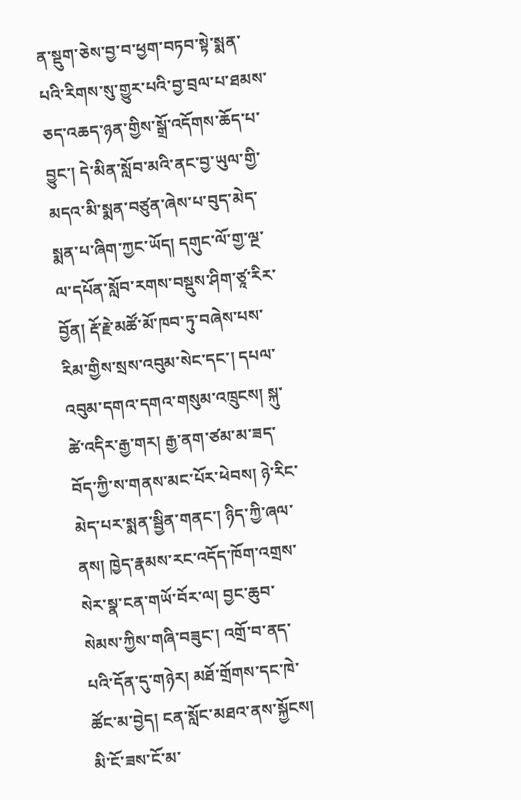ན་སྡུག་ཅེས་བྱ་བ་ཕྱག་བཏབ་སྟེ་སྨན་པའི་རིགས་སུ་གྱུར་པའི་བྱ་བྲལ་པ་ཐམས་ཅད་འཆད་ཉན་གྱིས་སྒྲོ་འདོགས་ཆོད་པ་བྱུང་། དེ་མིན་སློབ་མའི་ནང་བྱ་ཡུལ་གྱི་མདའ་མི་སྨན་བཙུན་ཞེས་པ་བུད་མེད་སྨན་པ་ཞིག་ཀྱང་ཡོད། དགུང་ལོ་གྱ་ལྔ་ལ་དཔོན་སློབ་རགས་བསྡུས་ཤིག་ཙཱ་རིར་བྱོན། རྡོ་རྗེ་མཚོ་མོ་ཁབ་ཏུ་བཞེས་པས་རིམ་གྱིས་སྲས་འབུམ་སེང་དང་། དཔལ་འབུམ་དགའ་དགའ་གསུམ་འཁྲུངས། སྐུ་ཚེ་འདིར་རྒྱ་གར། རྒྱ་ནག་ཙམ་མ་ཟད་བོད་ཀྱི་ས་གནས་མང་པོར་ཕེབས། ཉེ་རིང་མེད་པར་སྨན་སྦྱིན་གནང་། ཉིད་ཀྱི་ཞལ་ནས། ཁྱེད་རྣམས་རང་འདོད་ཁོག་འགྲས་སེར་སྣ་ངན་གཡོ་བོར་ལ། བྱང་ཆུབ་སེམས་ཀྱིས་གཞི་བཟུང་། འགྲོ་བ་ནད་པའི་དོན་དུ་གཉེར། མཐོ་གྲོགས་དང་ཁེ་ཚོང་མ་བྱེད། ངན་སློང་མཐའ་ནས་སྐྱོངས། མི་ངོ་ཟས་ངོ་མ་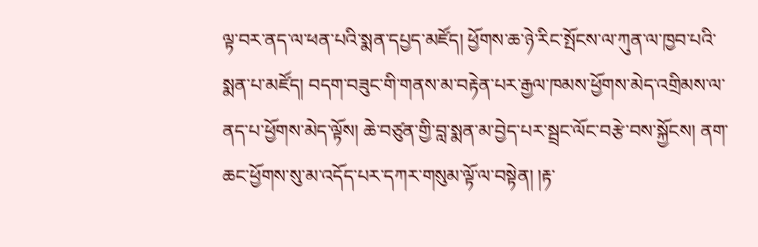ལྟ་བར་ནད་ལ་ཕན་པའི་སྨན་དཔྱད་མཛོད། ཕྱོགས་ཆ་ཉེ་རིང་སྤོངས་ལ་ཀུན་ལ་ཁྱབ་པའི་སྨན་པ་མཛོད། བདག་བཟུང་གི་གནས་མ་བརྟེན་པར་རྒྱལ་ཁམས་ཕྱོགས་མེད་འགྲིམས་ལ་ནད་པ་ཕྱོགས་མེད་ལྟོས། ཆེ་བཙུན་གྱི་བླ་སྨན་མ་བྱེད་པར་སྦྲང་ལོང་བརྩེ་བས་སྐྱོངས། ནག་ཆང་ཕྱོགས་སུ་མ་འདོད་པར་དཀར་གསུམ་ལྟོ་ལ་བསྟེན། །རྟ་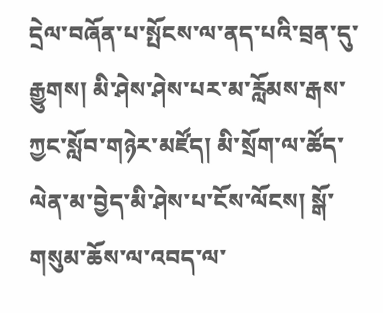དྲེལ་བཞོན་པ་སྤོངས་ལ་ནད་པའི་བྲན་དུ་རྒྱུགས། མི་ཤེས་ཤེས་པར་མ་རློམས་རྒས་ཀྱང་སློབ་གཉེར་མཛོད། མི་སྲོག་ལ་ཚོད་ལེན་མ་བྱེད་མི་ཤེས་པ་ངོས་ལོངས། སྒོ་གསུམ་ཆོས་ལ་འབད་ལ་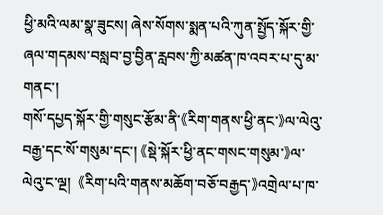ཕྱི་མའི་ལམ་སྣ་ཟུངས། ཞེས་སོགས་སྨན་པའི་ཀུན་སྤྱོད་སྐོར་གྱི་ཞལ་གདམས་བསླབ་བྱ་བྱིན་རླབས་ཀྱི་མཚན་ཁ་འབར་པ་དུ་མ་གནང་།
གསོ་དཔྱད་སྐོར་གྱི་གསུང་རྩོམ་ནི་《རིག་གནས་ཕྱི་ནང་》ལ་ལེའུ་བརྒྱ་དང་སོ་གསུམ་དང་། 《སྡེ་སྐོར་ཕྱི་ནང་གསང་གསུམ་》ལ་ལེའུ་ང་ལྔ།  《རིག་པའི་གནས་མཆོག་བཅོ་བརྒྱད་》འགྲེལ་པ་ཁ་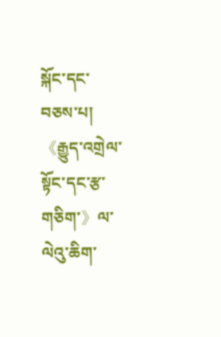སྐོང་དང་བཅས་པ། 《རྒྱུད་འགྲེལ་སྟོང་དང་རྩ་གཅིག་》ལ་ལེའུ་ཆིག་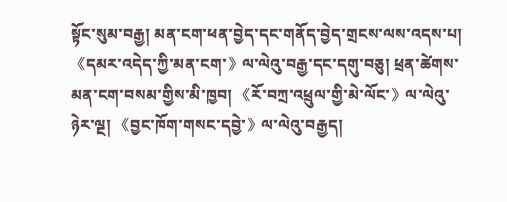སྟོང་སུམ་བརྒྱ། མན་ངག་ཕན་བྱེད་དང་གནོད་བྱེད་གྲངས་ལས་འདས་པ། 《དམར་འདེད་ཀྱི་མན་ངག་》ལ་ལེའུ་བརྒྱ་དང་དགུ་བཅུ། ཕྲན་ཚེགས་མན་ངག་བསམ་གྱིས་མི་ཁྱབ། 《རོ་བཀྲ་འཕྲུལ་གྱི་མེ་ལོང་》ལ་ལེའུ་ཉེར་ལྔ། 《བྱང་ཁོག་གསང་དབྱེ་》ལ་ལེའུ་བརྒྱད།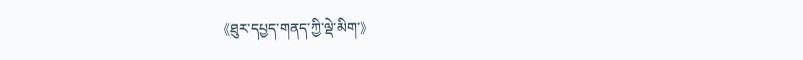《ཐུར་དཔྱད་གནད་ཀྱི་ལྡེ་མིག་》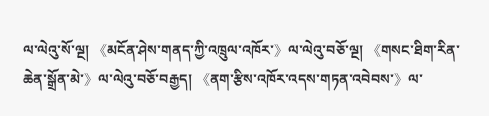ལ་ལེའུ་སོ་ལྔ། 《མངོན་ཤེས་གནད་ཀྱི་འཁྲུལ་འཁོར་》ལ་ལེའུ་བཅོ་ལྔ། 《གསང་ཐིག་རིན་ཆེན་སྒྲོན་མེ་》ལ་ལེའུ་བཅོ་བརྒྱད། 《ནག་རྩིས་འཁོར་འདས་གཏན་འབེབས་》ལ་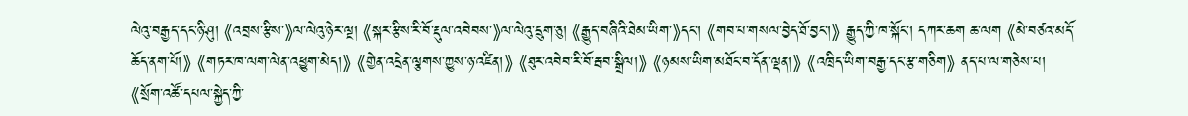ལེའུ་བརྒྱད་དང་ཉི་ཤུ། 《འབྲས་རྩིས་》ལ་ལེའུ་ཉེར་ལྔ། 《སྐར་རྩིས་རི་བོ་རྡུལ་འབེབས་》ལ་ལེའུ་དྲུག་ཅུ། 《རྒྱུད་བཞིའི་ཐེམ་ཡིག་》དང་། 《གབ་པ་གསལ་བྱེད་ཐོ་བྱང་།》 རྒྱུད་ཀྱི་ཁ་སྐོང་། དཀར་ཆག ཆ་ལག 《མེ་བཙའ་མདོ་ཆོད་ནག་པོ།》 《གཏར་ཁ་ལག་ལེན་འཕྱུག་མེད།》 《གྱེན་འདྲེན་ལྕགས་ཀྱུས་ཉ་འཛིན།》 《ཐུར་འབེབ་རི་བོ་རྦབ་སྒྲིལ།》 《ཉམས་ཡིག་མཐོང་བ་དོན་ལྡན།》 《འཁྲིད་ཡིག་བརྒྱ་དང་རྩ་གཅིག》 ནད་པ་ལ་གཅེས་པ། 《སྲོག་འཚོ་དཔལ་སྐྱེད་ཀྱི་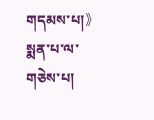གདམས་པ།》 སྨན་པ་ལ་གཅེས་པ།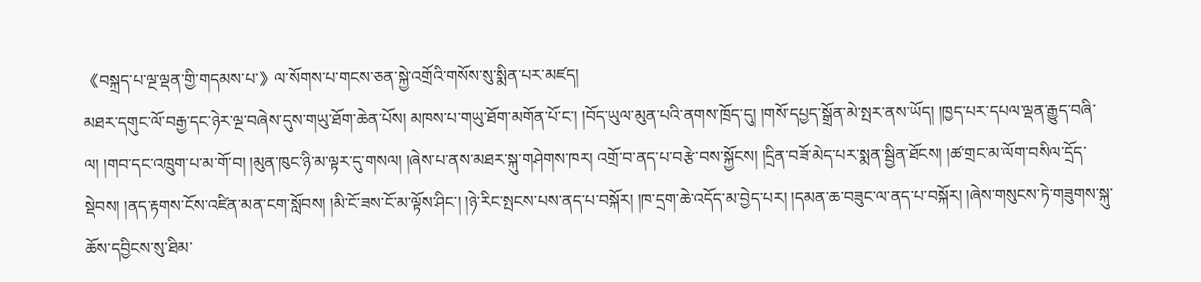《བསྐྲད་པ་ལྔ་ལྡན་གྱི་གདམས་པ་》ལ་སོགས་པ་གངས་ཅན་སྐྱེ་འགྲོའི་གསོས་སུ་སྨིན་པར་མཛད།
མཐར་དགུང་ལོ་བརྒྱ་དང་ཉེར་ལྔ་བཞེས་དུས་གཡུ་ཐོག་ཆེན་པོས། མཁས་པ་གཡུ་ཐོག་མགོན་པོ་ང་། །བོད་ཡུལ་མུན་པའི་ནགས་ཁྲོད་དུ། །གསོ་དཔྱད་སྒྲོན་མེ་སྤར་ནས་ཡོད། །ཁྱད་པར་དཔལ་ལྡན་རྒྱུད་བཞི་ལ། །གབ་དང་འཁྲུག་པ་མ་གོ་བ། །མུན་ཁུང་ཉི་མ་ལྟར་དུ་གསལ། །ཞེས་པ་ནས་མཐར་སྐུ་གཤེགས་ཁར། འགྲོ་བ་ནད་པ་བརྩེ་བས་སྐྱོངས། །དྲིན་བཟོ་མེད་པར་སྨན་སྦྱིན་ཐོངས། །ཚ་གྲང་མ་ལོག་བསིལ་དྲོད་སྡེབས། །ནད་རྟགས་ངོས་འཛིན་མན་ངག་སློབས། །མི་ངོ་ཟས་ངོ་མ་ལྟོས་ཤིང་། །ཉེ་རིང་སྤངས་པས་ནད་པ་བསྐོར། །ཁ་དྲག་ཆེ་འདོད་མ་བྱེད་པར། །དམན་ཆ་བཟུང་ལ་ནད་པ་བསྐོར། །ཞེས་གསུངས་ཏེ་གཟུགས་སྐུ་ཆོས་དབྱིངས་སུ་ཐིམ་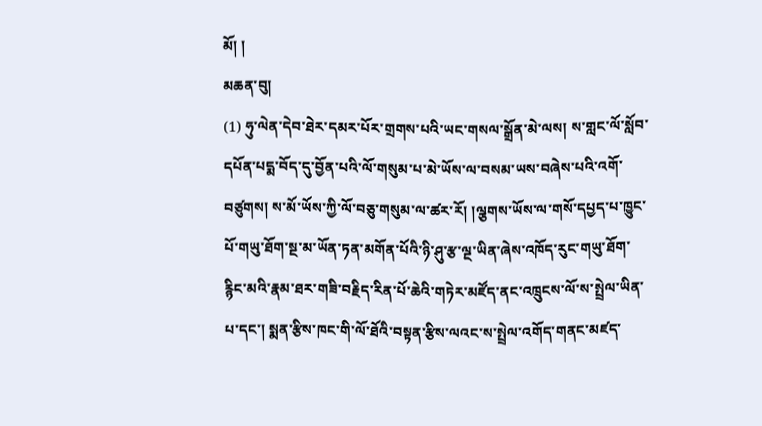མོ། །
མཆན་བུ།
(1) ཧུ་ལེན་དེབ་ཐེར་དམར་པོར་གྲགས་པའི་ཡང་གསལ་སྒྲོན་མེ་ལས། ས་གླང་ལོ་སློབ་དཔོན་པདྨ་བོད་དུ་བྱོན་པའི་ལོ་གསུམ་པ་མེ་ཡོས་ལ་བསམ་ཡས་བཞེས་པའི་འགོ་བཙུགས། ས་མོ་ཡོས་ཀྱི་ལོ་བཅུ་གསུམ་ལ་ཚར་རོ། །ལྕགས་ཡོས་ལ་གསོ་དཔྱད་པ་ཁྱུང་པོ་གཡུ་ཐོག་སྔ་མ་ཡོན་ཏན་མགོན་པོའི་ཉི་ཤུ་རྩ་ལྔ་ཡིན་ཞེས་འཁོད་རུང་གཡུ་ཐོག་རྙིང་མའི་རྣམ་ཐར་གཟི་བརྗིད་རིན་པོ་ཆེའི་གཏེར་མཛོད་ནང་འཁྲུངས་ལོ་ས་སྤྲེལ་ཡིན་པ་དང་། སྨན་རྩིས་ཁང་གི་ལོ་ཐོའི་བསྟན་རྩིས་ལའང་ས་སྤྲེལ་འགོད་གནང་མཛད་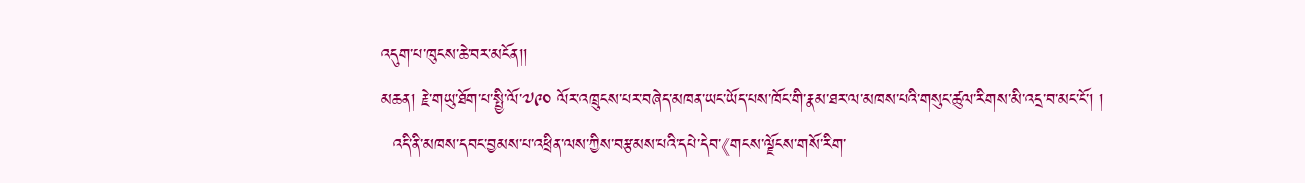འདུག་པ་ཁུངས་ཆེ་བར་མངོན།།
མཆན། རྗེ་གཡུ་ཐོག་པ་སྤྱི་ལོ་༧༩༠ ལོར་འཁྲུངས་པར་བཞེད་མཁན་ཡང་ཡོད་པས་ཁོང་གི་རྣམ་ཐར་ལ་མཁས་པའི་གསུང་ཚུལ་རིགས་མི་འདྲ་བ་མང་ངོ་། །
  འདི་ནི་མཁས་དབང་བྱམས་པ་འཕྲིན་ལས་ཀྱིས་བརྩམས་པའི་དཔེ་དེབ་《གངས་ལྗོངས་གསོ་རིག་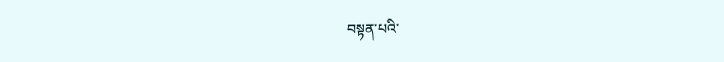བསྟན་པའི་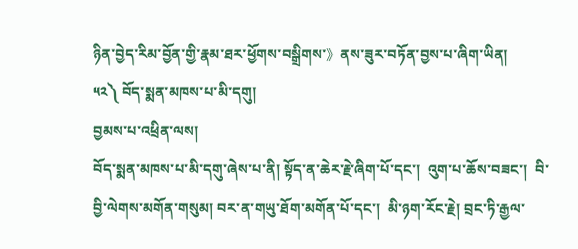ཉིན་བྱེད་རིམ་བྱོན་གྱི་རྣམ་ཐར་ཕྱོགས་བསྒྲིགས་》ནས་ཟུར་བཏོན་བྱས་པ་ཞིག་ཡིན།
༥༢༽ བོད་སྨན་མཁས་པ་མི་དགུ།
བྱམས་པ་འཕྲིན་ལས།
བོད་སྨན་མཁས་པ་མི་དགུ་ཞེས་པ་ནི། སྟོད་ན་ཆེར་རྗེ་ཞིག་པོ་དང་།  འུག་པ་ཆོས་བཟང་།  བི་བྱི་ལེགས་མགོན་གསུམ། བར་ན་གཡུ་ཐོག་མགོན་པོ་དང་།  མི་ཉག་རོང་རྗེ། བྲང་ཏི་རྒྱལ་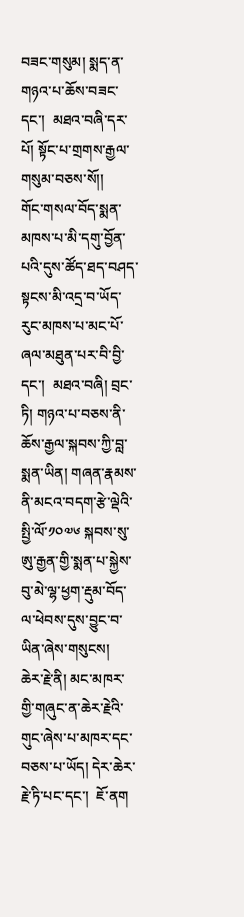བཟང་གསུམ། སྨད་ན་གཉའ་པ་ཆོས་བཟང་དང་།  མཐའ་བཞི་དར་པོ། སྟོང་པ་གྲགས་རྒྱལ་གསུམ་བཅས་སོ།།
གོང་གསལ་བོད་སྨན་མཁས་པ་མི་དགུ་བྱོན་པའི་དུས་ཚོད་ཐད་བཤད་སྟངས་མི་འདྲ་བ་ཡོད་རུང་མཁས་པ་མང་པོ་ཞལ་མཐུན་པར་བི་བྱི་དང་།  མཐའ་བཞི། བྲང་ཏི། གཉའ་པ་བཅས་ནི་ཆོས་རྒྱལ་སྐབས་ཀྱི་བླ་སྨན་ཡིན། གཞན་རྣམས་ནི་མངའ་བདག་རྩེ་ལྡེའི་སྤྱི་ལོ་༡༠༧༦ སྐབས་སུ་ཨུ་རྒྱན་གྱི་སྨན་པ་སྐྱེས་བུ་མེ་ལྷ་ཕྱག་རྡུམ་བོད་ལ་ཕེབས་དུས་བྱུང་བ་ཡིན་ཞེས་གསུངས།
ཆེར་རྗེ་ནི། མང་མཁར་གྱི་གཞུང་ན་ཆེར་རྗེའི་གུང་ཞེས་པ་མཁར་དང་བཅས་པ་ཡོད། དེར་ཆེར་རྗེ་ཏི་པང་དང་།  ཇོ་ནག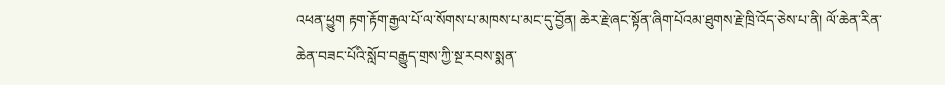འཕན་ཕྱུག རྟག་རྟོག་རྒྱལ་པོ་ལ་སོགས་པ་མཁས་པ་མང་དུ་བྱོན། ཆེར་རྗེ་ཞང་སྟོན་ཞིག་པོའམ་ཐུགས་རྗེ་ཁྲི་འོད་ཅེས་པ་ནི། ལོ་ཆེན་རིན་ཆེན་བཟང་པོའི་སློབ་བརྒྱུད་གྲས་ཀྱི་སྔ་རབས་སྨན་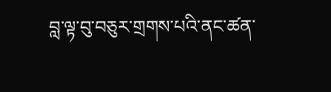བླ་ལྟ་བུ་བཅུར་གྲགས་པའི་ནང་ཚན་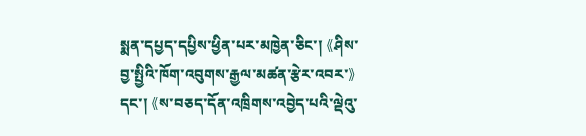སྨན་དཔྱད་དཔྱིས་ཕྱིན་པར་མཁྱེན་ཅིང་། 《ཤིས་བྱ་སྤྱིའི་ཁོག་འབུགས་རྒྱལ་མཚན་རྩེར་འབར་》དང་། 《ས་བཅད་དོན་འཁྲིགས་འབྱེད་པའི་ལྡེའུ་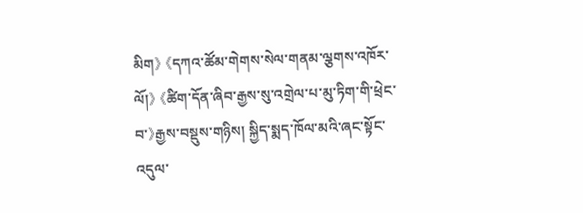མིག》 《དཀའ་ཚོམ་གེགས་སེལ་གནམ་ལྕགས་འཁོར་ལོ།》 《ཚིག་དོན་ཞིབ་རྒྱས་སུ་འགྲེལ་པ་མུ་ཏིག་གི་ཕྲེང་བ་》རྒྱས་བསྡུས་གཉིས། སྐྱིད་སྨད་ཁོལ་མའི་ཞང་སྟོང་འདུལ་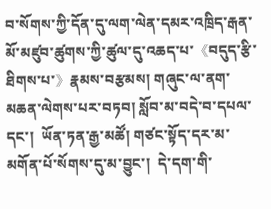བ་སོགས་ཀྱི་དོན་དུ་ལག་ལེན་དམར་འཁྲིད་རྒན་མོ་མཛུབ་ཚུགས་ཀྱི་ཚུལ་དུ་འཆད་པ་《བདུད་རྩི་ཐིགས་པ་》རྣམས་བརྩམས། གཞུང་ལ་ནག་མཆན་ལེགས་པར་བཏབ། སློབ་མ་བདེ་བ་དཔལ་དང་།  ཡོན་ཏན་རྒྱ་མཚོ། གཙང་སྟོད་དར་མ་མགོན་པོ་སོགས་དུ་མ་བྱུང་།  དེ་དག་གི་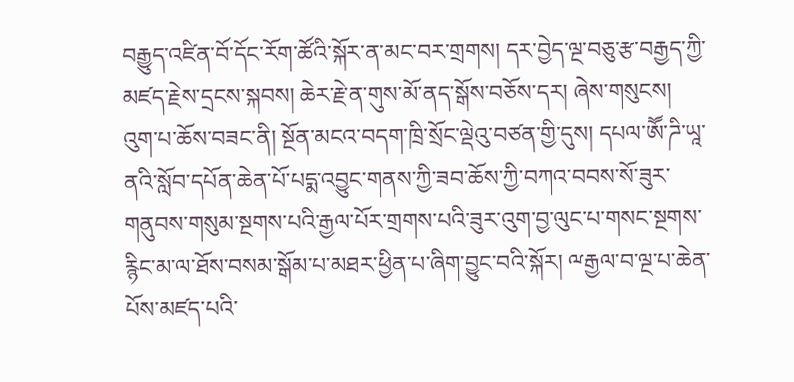བརྒྱུད་འཛིན་བོ་དོང་རོག་ཚོའི་སྐོར་ན་མང་བར་གྲགས། དར་བྱེད་ལྔ་བཅུ་རྩ་བརྒྱད་ཀྱི་མཛད་རྗེས་དྲངས་སྐབས། ཆེར་རྗེ་ན་གུས་མོ་ནད་སྒོས་བཅོས་དར། ཞེས་གསུངས།
འུག་པ་ཆོས་བཟང་ནི། སྔོན་མངའ་བདག་ཁྲི་སྲོང་ལྡེའུ་བཙན་གྱི་དུས། དཔལ་ཨཽ་ཌི་ཡཱ་ནའི་སློབ་དཔོན་ཆེན་པོ་པདྨ་འབྱུང་གནས་ཀྱི་ཟབ་ཆོས་ཀྱི་བཀའ་བབས་སོ་ཟུར་གནུབས་གསུམ་སྔགས་པའི་རྒྱལ་པོར་གྲགས་པའི་ཟུར་འུག་བྱ་ལུང་པ་གསང་སྔགས་རྙིང་མ་ལ་ཐོས་བསམ་སྒོམ་པ་མཐར་ཕྱིན་པ་ཞིག་བྱུང་བའི་སྐོར། ྋརྒྱལ་བ་ལྔ་པ་ཆེན་པོས་མཛད་པའི་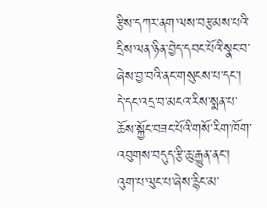རྩིས་དཀར་ནག་ལས་བརྩམས་པའི་དྲིས་ལན་ཉིན་བྱེད་དབང་པོའི་སྣང་བ་ཞེས་བྱ་བའི་ནང་གསུངས་པ་དང་།  དེ་དང་འདྲ་བ་མངའ་རིས་སྨན་པ་ཆོས་སྐྱོང་བཟང་པོའི་གསོ་རིག་ཁོག་འབུགས་བདུད་རྩི་ཆུ་རྒྱུན་ནང་།  འུག་པ་ལུང་པ་ཞེས་རྙིང་མ་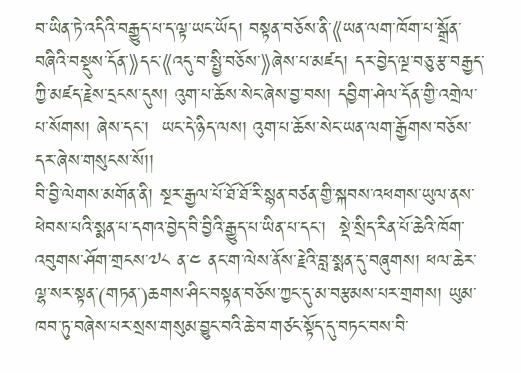བ་ཡིན་ཏེ་འདིའི་བརྒྱུད་པ་ད་ལྟ་ཡང་ཡོད། བསྟན་བཅོས་ནི་《ཡན་ལག་ཁོག་པ་སྒྲོན་བཞིའི་བསྡུས་དོན་》དང་《འདུ་བ་སྤྱི་བཅོས་》ཞེས་པ་མཛད། དར་བྱེད་ལྔ་བཅུ་རྩ་བརྒྱད་ཀྱི་མཛད་རྗེས་དྲངས་དུས། འུག་པ་ཆོས་སེང་ཞེས་བྱ་བས། དབྱིག་ཤེལ་དོན་གྱི་འགྲེལ་པ་སོགས། ཞེས་དང་།  ཡང་དེ་ཉིད་ལས། འུག་པ་ཆོས་སེང་ཡན་ལག་རྒྱོགས་བཅོས་དར་ཞེས་གསུངས་སོ།།
བི་བྱི་ལེགས་མགོན་ནི། སྔར་རྒྱལ་པོ་ཐོ་ཐོ་རི་སྙན་བཙན་གྱི་སྐབས་འཕགས་ཡུལ་ནས་ཕེབས་པའི་སྨན་པ་དགའ་བྱེད་བི་བྱིའི་རྒྱུད་པ་ཡིན་པ་དང་།  སྡེ་སྲིད་རིན་པོ་ཆེའི་ཁོག་འབུགས་ཤོག་གྲངས་༧༨ ན་༤ ནང་ག་ལེས་ནོས་རྗེའི་བླ་སྨན་དུ་བཞུགས། ཕལ་ཆེར་ལྷ་སར་སྟན་(གཏན་)ཆགས་ཤིང་བསྟན་བཅོས་ཀྱང་དུ་མ་བརྩམས་པར་གྲགས། ཡུམ་ཁབ་ཏུ་བཞེས་པར་སྲས་གསུམ་བྱུང་བའི་ཆེ་བ་གཙང་སྟོད་དུ་བཏང་བས་བི་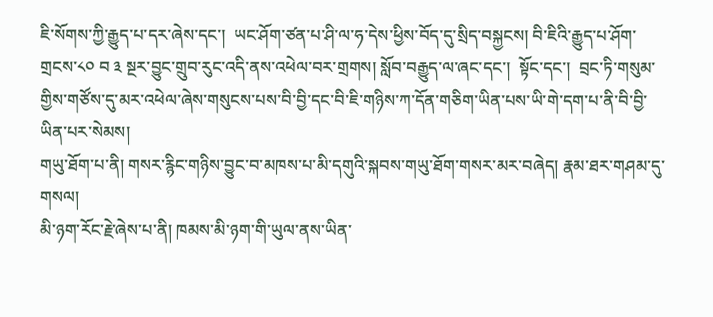ཇི་སོགས་ཀྱི་རྒྱུད་པ་དར་ཞེས་དང་།  ཡང་ཤོག་ཙན་པ་ཤི་ལ་ཧ་དེས་ཕྱིས་བོད་དུ་སྲིད་བསྐྱངས། བི་ཇིའི་རྒྱུད་པ་ཤོག་གྲངས་༨༠ བ ༣ སྔར་བྱུང་གྲུབ་རུང་འདི་ནས་འཕེལ་བར་གྲགས། སློབ་བརྒྱུད་ལ་ཞང་དང་།  སྟོང་དང་།  བྲང་ཏི་གསུམ་གྱིས་གཙོས་དུ་མར་འཕེལ་ཞེས་གསུངས་པས་བི་བྱི་དང་བི་ཇི་གཉིས་ཀ་དོན་གཅིག་ཡིན་པས་ཡི་གེ་དག་པ་ནི་བི་བྱི་ཡིན་པར་སེམས།
གཡུ་ཐོག་པ་ནི། གསར་རྙིང་གཉིས་བྱུང་བ་མཁས་པ་མི་དགུའི་སྐབས་གཡུ་ཐོག་གསར་མར་བཞེད། རྣམ་ཐར་གཤམ་དུ་གསལ།
མི་ཉག་རོང་རྗེ་ཞེས་པ་ནི། ཁམས་མི་ཉག་གི་ཡུལ་ནས་ཡིན་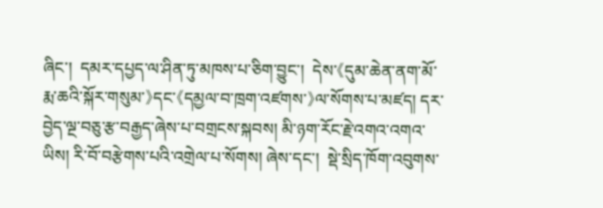ཞིང་།  དམར་དཔྱད་ལ་ཤིན་ཏུ་མཁས་པ་ཅིག་བྱུང་།  དེས་《དུམ་ཆེན་ནག་མོ་རྨ་ཆའི་སྐོར་གསུམ་》དང་《དམྱལ་བ་ཁྲག་འཛགས་》ལ་སོགས་པ་མཛད། དར་བྱེད་ལྔ་བཅུ་རྩ་བརྒྱད་ཞེས་པ་བགྲངས་སྐབས། མི་ཉག་རོང་རྗེ་འགའ་འགའ་ཡིས། རི་བོ་བརྩེགས་པའི་འགྲེལ་པ་སོགས། ཞེས་དང་།  སྡེ་སྲིད་ཁོག་འབུགས་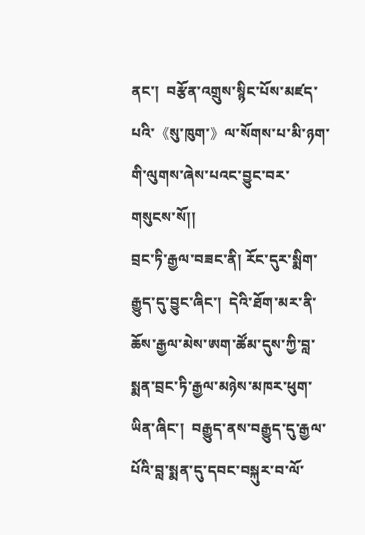ནང་།  བརྩོན་འགྲུས་སྙིང་པོས་མཛད་པའི་《སུ་ཁུག་》ལ་སོགས་པ་མི་ཉག་གི་ལུགས་ཞེས་པའང་བྱུང་བར་གསུངས་སོ།།
བྲང་ཏི་རྒྱལ་བཟང་ནི། རོང་དུར་སྨིག་རྒྱུད་དུ་བྱུང་ཞིང་།  དེའི་ཐོག་མར་ནི་ཆོས་རྒྱལ་མེས་ཨག་ཚོམ་དུས་ཀྱི་བླ་སྨན་བྲང་ཏི་རྒྱལ་མཉེས་མཁར་ཕུག་ཡིན་ཞིང་།  བརྒྱུད་ནས་བརྒྱུད་དུ་རྒྱལ་པོའི་བླ་སྨན་དུ་དབང་བསྐུར་བ་ལོ་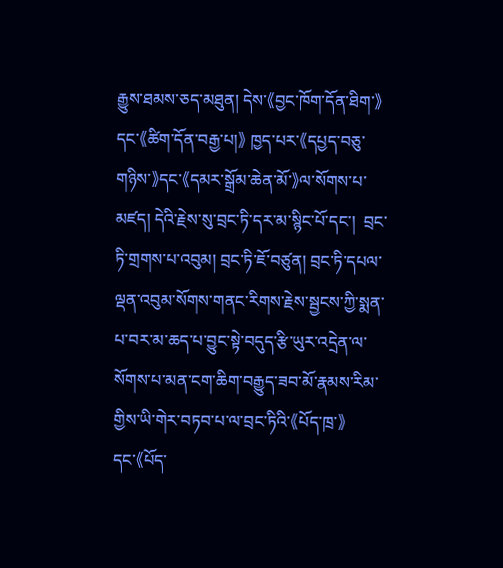རྒྱུས་ཐམས་ཅད་མཐུན། དེས་《བྱང་ཁོག་དོན་ཐིག་》དང་《ཚིག་དོན་བརྒྱ་པ།》 ཁྱད་པར་《དཔྱད་བཅུ་གཉིས་》དང་《དམར་སྒྲོམ་ཆེན་མོ་》ལ་སོགས་པ་མཛད། དེའི་རྗེས་སུ་བྲང་ཏི་དར་མ་སྙིང་པོ་དང་།  བྲང་ཏི་གྲགས་པ་འབུམ། བྲང་ཏི་ཇོ་བཙུན། བྲང་ཏི་དཔལ་ལྡན་འབུམ་སོགས་གནང་རིགས་རྗེས་སྦྱངས་ཀྱི་སྨན་པ་བར་མ་ཆད་པ་བྱུང་སྟེ་བདུད་རྩི་ཡུར་འདྲེན་ལ་སོགས་པ་མན་ངག་ཆིག་བརྒྱུད་ཟབ་མོ་རྣམས་རིམ་གྱིས་ཡི་གེར་བཏབ་པ་ལ་བྲང་ཏིའི་《པོད་ཁྲ་》དང་《པོད་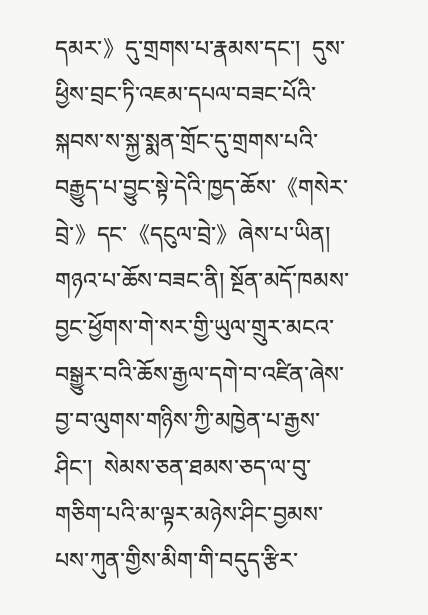དམར་》དུ་གྲགས་པ་རྣམས་དང་།  དུས་ཕྱིས་བྲང་ཏི་འཇམ་དཔལ་བཟང་པོའི་སྐབས་ས་སྐྱ་སྨན་གྲོང་དུ་གྲགས་པའི་བརྒྱུད་པ་བྱུང་སྟེ་དེའི་ཁྱད་ཆོས་《གསེར་བྲེ་》དང་《དངུལ་བྲེ་》ཞེས་པ་ཡིན།
གཉའ་པ་ཆོས་བཟང་ནི། སྔོན་མདོ་ཁམས་བྱང་ཕྱོགས་གེ་སར་གྱི་ཡུལ་གྲུར་མངའ་བསྒྱུར་བའི་ཆོས་རྒྱལ་དགེ་བ་འཛིན་ཞེས་བྱ་བ་ལུགས་གཉིས་ཀྱི་མཁྱེན་པ་རྒྱས་ཤིང་།  སེམས་ཅན་ཐམས་ཅད་ལ་བུ་གཅིག་པའི་མ་ལྟར་མཉེས་ཤིང་བྱམས་པས་ཀུན་གྱིས་མིག་གི་བདུད་རྩིར་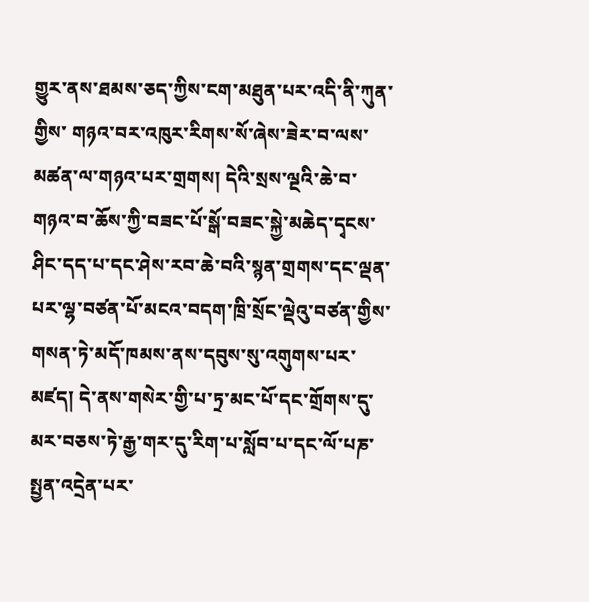གྱུར་ནས་ཐམས་ཅད་ཀྱིས་ངག་མཐུན་པར་འདི་ནི་ཀུན་གྱིས་ གཉའ་བར་འཁུར་རིགས་སོ་ཞེས་ཟེར་བ་ལས་མཚན་ལ་གཉའ་པར་གྲགས། དེའི་སྲས་ལྔའི་ཆེ་བ་གཉའ་བ་ཆོས་ཀྱི་བཟང་པོ་སྒོ་བཟང་སྐྱེ་མཆེད་དྭངས་ཤིང་དད་པ་དང་ཤེས་རབ་ཆེ་བའི་སྙན་གྲགས་དང་ལྡན་པར་ལྷ་བཙན་པོ་མངའ་བདག་ཁྲི་སྲོང་ལྡེའུ་བཙན་གྱིས་གསན་ཏེ་མདོ་ཁམས་ནས་དབུས་སུ་འགུགས་པར་མཛད། དེ་ནས་གསེར་གྱི་པ་ཏྲ་མང་པོ་དང་གྲོགས་དུ་མར་བཅས་ཏེ་རྒྱ་གར་དུ་རིག་པ་སློབ་པ་དང་ལོ་པཎ་སྤྱན་འདྲེན་པར་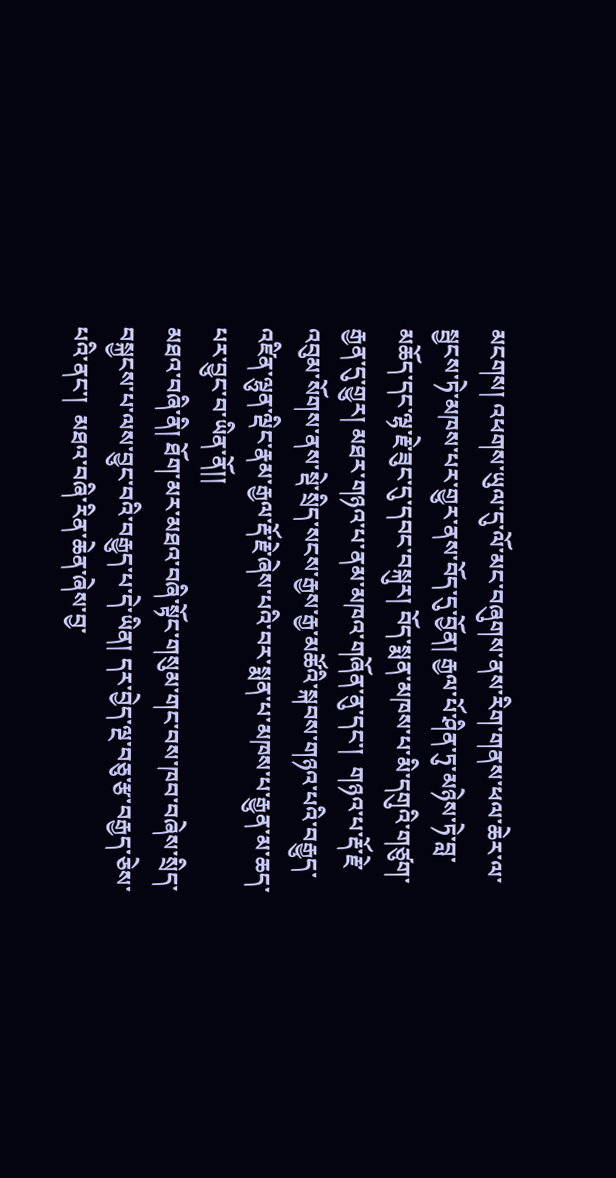མངགས། འཕགས་ཡུལ་དུ་ལོ་མང་བཞུགས་ནས་རིག་གནས་ཕལ་ཆེར་ལ་སྦྱངས་ཏེ་མཁས་པར་གྱུར་ནས་བོད་དུ་བྱོན། རྒྱལ་པོ་ཤིན་ཏུ་མཉེས་ཏེ་བླ་མཆོད་དང་ལྷ་རྗེ་ཟུང་དུ་དབང་བསྐུར། བོད་སྨན་མཁས་པ་མི་དགུའི་གཙུག་རྒྱན་དུ་གྱུར། མཐར་གཉའ་པ་ནམ་མཁའ་གཞོན་ནུ་དང་།  གཉའ་པ་རྡོ་རྗེ་འབུམ་སོགས་ནས་སྡེ་སྲིད་སངས་རྒྱས་རྒྱ་མཚོའི་སྐབས་གཉའ་པའི་བརྒྱུད་འཛིན་ལྷུན་ལྡིང་རྣམ་རྒྱལ་རྡོ་རྗེ་ཞེས་པའི་བར་སྨན་པ་མཁས་པ་རྒྱུན་མ་ཆད་པར་བྱུང་བ་ཡིན་ནོ།།
མཐའ་བཞི་ནི། ཐོག་མར་མཐའ་བཞི་སྟོང་གསུམ་གང་བས་ཁབ་བཞེས་སྲིད་བསྐྱངས་པ་ལས་བྱུང་བའི་བརྒྱུད་པ་དེ་ཡིན། དར་བྱེད་ལྔ་བཅུ་རྩ་བརྒྱད་ཅེས་པའི་ནང་།  མཐའ་བཞི་རིན་ཆེན་ཞེས་བྱ་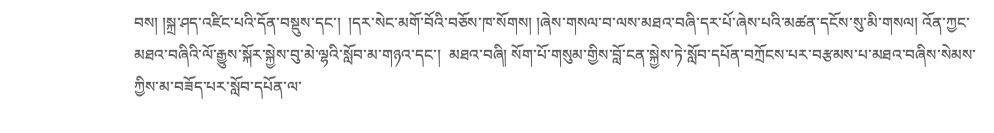བས། །སྐྲ་ཤད་འཛིང་པའི་དོན་བསྡུས་དང་།  །དར་སེང་མགོ་བོའི་བཅོས་ཁ་སོགས། །ཞེས་གསལ་བ་ལས་མཐའ་བཞི་དར་པོ་ཞེས་པའི་མཚན་དངོས་སུ་མི་གསལ། འོན་ཀྱང་མཐའ་བཞིའི་ལོ་རྒྱུས་སྐོར་སྐྱེས་བུ་མེ་ལྷའི་སློབ་མ་གཉའ་དང་།  མཐའ་བཞི། སོག་པོ་གསུམ་གྱིས་བློ་ངན་སྐྱེས་ཏེ་སློབ་དཔོན་བཀྲོངས་པར་བརྩམས་པ་མཐའ་བཞིས་སེམས་ཀྱིས་མ་བཟོད་པར་སློབ་དཔོན་ལ་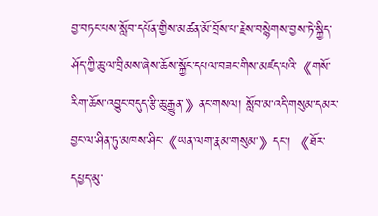བྱ་བཏང་པས་སློབ་དཔོན་གྱིས་མཚན་མོ་བྲོས་པ་རྗེས་བསྙེགས་བྱས་ཏེ་སྐྱིད་ཤོད་ཀྱི་ཆུ་ལ་བྲིམས་ཞེས་ཆོས་སྐྱོང་དཔལ་བཟང་གིས་མཛད་པའི་《གསོ་རིག་ཆོས་འབྱུང་བདུད་རྩི་ཆུ་རྒྱུན་》ནང་གསལ། སློབ་མ་འདི་གསུམ་དམར་བྱང་ལ་ཤིན་ཏུ་མཁས་ཤིང་《ཡན་ལག་རྣམ་གསུམ་》དང་། 《ཐོར་དཔྱད་མུ་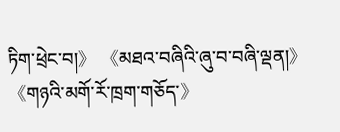ཏིག་ཕྲེང་བ།》 《མཐའ་བཞིའི་ཞུ་བ་བཞི་ལྡན།》 《གཉའི་མགོ་རོ་ཁྲག་གཅོད་》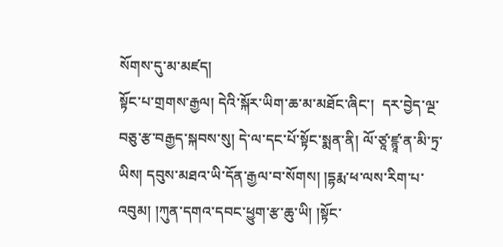སོགས་དུ་མ་མཛད།
སྟོང་པ་གྲགས་རྒྱལ། དེའི་སྐོར་ཡིག་ཆ་མ་མཐོང་ཞིང་།  དར་བྱེད་ལྔ་བཅུ་རྩ་བརྒྱད་སྐབས་སུ། དེ་ལ་དང་པོ་སྟོང་སྨན་ནི། ལོ་ཙཱ་ཛྙཱ་ན་མི་ཏྲ་ཡིས། དབུས་མཐའ་ཡི་དོན་རྒྱལ་བ་སོགས། །དྷརྨ་ཕ་ལས་རིག་པ་འབུམ། །ཀུན་དགའ་དབང་ཕྱུག་རྩ་ཆུ་ཡི། །སྟོང་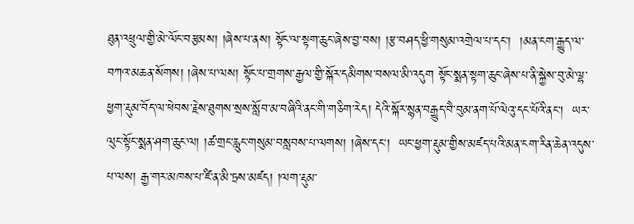ཐུན་འཕྲུལ་གྱི་མེ་ལོང་བརྩམས། །ཞེས་པ་ནས། སྟོང་ལ་སྟག་ཆུང་ཞེས་བྱ་བས། །རྩ་བཤད་ཕྱི་གསུམ་འགྲེལ་པ་དང་།  །མན་ངག་རྒྱུད་ལ་བཀའ་མཆན་སོགས། །ཞེས་པ་ལས། སྟོང་པ་གྲགས་རྒྱལ་གྱི་སྐོར་དམིགས་བསལ་མི་འདུག སྟོང་སྨན་སྟག་ཆུང་ཞེས་པ་ནི་སྐྱེས་བུ་མེ་ལྷ་ཕྱག་རྡུམ་བོད་ལ་ཕེབས་རྗེས་ཐུགས་སྲས་སློབ་མ་བཞིའི་ནང་གི་གཅིག་རེད། དེའི་སྐོར་སྙན་བརྒྱུད་བཻ་བུམ་ནག་པོ་ལེའུ་དང་པོའི་ནང་།  ཡར་ལུང་སྟོང་སྨན་ཤག་ཆུང་ལ། །ཚ་གྲང་རླུང་གསུམ་བསླབས་པ་ལགས། །ཞེས་དང་།  ཡང་ཕྱག་རྡུམ་གྱིས་མཛད་པའི་མན་ངག་རིན་ཆེན་འདུས་པ་ལས། རྒྱ་གར་མཁས་པ་ཛི་ན་མི་ཏྲས་མཛད། །ལག་རྡུམ་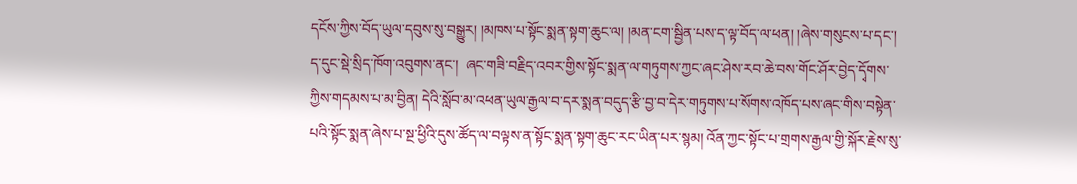དངོས་ཀྱིས་བོད་ཡུལ་དབུས་སུ་བསྒྱུར། །མཁས་པ་སྟོང་སྨན་སྟག་ཆུང་ལ། །མན་ངག་སྦྱིན་པས་ད་ལྟ་བོད་ལ་ཕན། །ཞེས་གསུངས་པ་དང་།  ད་དུང་སྡེ་སྲིད་ཁོག་འབུགས་ནང་།  ཞང་གཟི་བརྗིད་འབར་གྱིས་སྟོང་སྨན་ལ་གཏུགས་ཀྱང་ཞང་ཤེས་རབ་ཆེ་བས་གོང་ཤོར་བྱེད་དྭོགས་ཀྱིས་གདམས་པ་མ་བྱིན། དེའི་སློབ་མ་འཕན་ཡུལ་རྒྱལ་བ་དར་སྨན་བདུད་རྩི་བྱ་བ་དེར་གཏུགས་པ་སོགས་འཁོད་པས་ཞང་གིས་བསྟེན་པའི་སྟོང་སྨན་ཞེས་པ་སྔ་ཕྱིའི་དུས་ཚོད་ལ་བལྟས་ན་སྟོང་སྨན་སྟག་ཆུང་རང་ཡིན་པར་སྙམ། འོན་ཀྱང་སྟོང་པ་གྲགས་རྒྱལ་གྱི་སྐོར་རྗེས་སུ་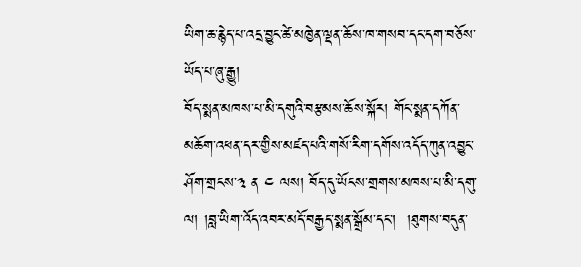ཡིག་ཆ་རྙེད་པ་འདྲ་བྱུང་ཚེ་མཁྱེན་ལྡན་ཆོས་ཁ་གསབ་དང་དག་བཅོས་ཡོད་པ་ཞུ་རྒྱུ།
བོད་སྨན་མཁས་པ་མི་དགུའི་བརྩམས་ཆོས་སྐོར། གོང་སྨན་དཀོན་མཆོག་འཕན་དར་གྱིས་མཛད་པའི་གསོ་རིག་དགོས་འདོད་ཀུན་འབྱུང་ཤོག་གྲངས་༣ ན ༤ ལས། བོད་དུ་ཡོངས་གྲགས་མཁས་པ་མི་དགུ་ལ། །བླ་ཡིག་འོད་འབར་མདོ་བརྒྱད་སྨན་སྒྲོམ་དང་།  །ཐུགས་བདུན་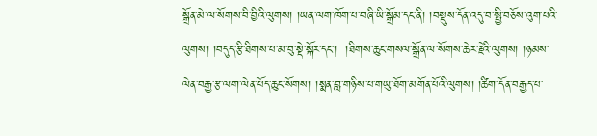སྒྲོན་མེ་ལ་སོགས་བི་བྱིའི་ལུགས། །ཡན་ལག་ཁོག་པ་བཞི་ཡི་སྒྲོམ་དང་ནི། །བསྡུས་དོན་འདུ་བ་སྤྱི་བཅོས་འུག་པའི་ལུགས། །བདུད་རྩི་ཐིགས་པ་མ་བུ་སྡེ་སྐོར་དང་།  །ཐིགས་ཆུང་གསལ་སྒྲོན་ལ་སོགས་ཆེར་རྗེའི་ལུགས། །ཉམས་ལེན་བརྒྱ་རྩ་ལག་ལེན་པོད་ཆུང་སོགས། །སྨན་བླ་གཉིས་པ་གཡུ་ཐོག་མགོན་པོའི་ལུགས། །ཚིག་དོན་བརྒྱད་པ་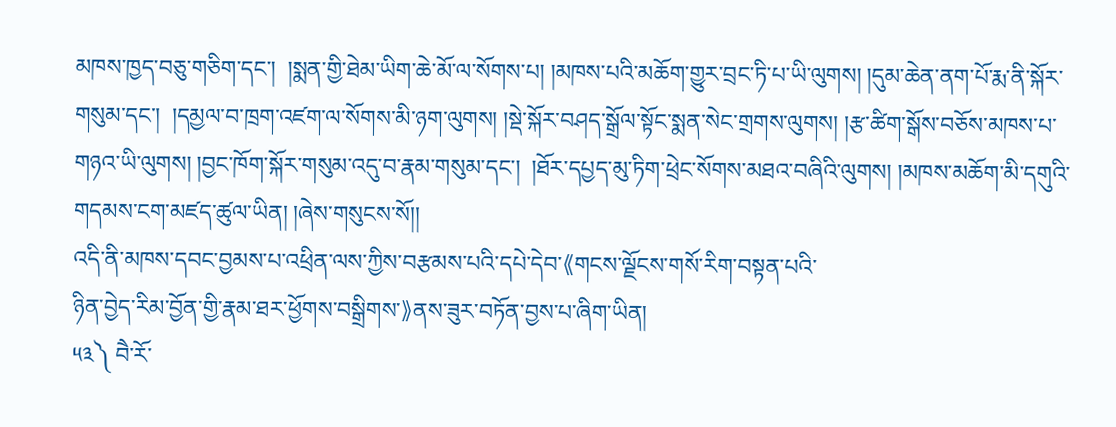མཁས་ཁྱད་བཅུ་གཅིག་དང་།  །སྨན་གྱི་ཐེམ་ཡིག་ཆེ་མོ་ལ་སོགས་པ། །མཁས་པའི་མཆོག་གྱུར་བྲང་ཏི་པ་ཡི་ལུགས། །དུམ་ཆེན་ནག་པོ་རྨ་ནི་སྐོར་གསུམ་དང་།  །དམྱལ་བ་ཁྲག་འཛག་ལ་སོགས་མི་ཉག་ལུགས། །སྡེ་སྐོར་བཤད་སྒྲོལ་སྟོང་སྨན་སེང་གྲགས་ལུགས། །རྩ་ཚིག་སྒོས་བཅོས་མཁས་པ་གཉའ་ཡི་ལུགས། །བྱང་ཁོག་སྐོར་གསུམ་འདུ་བ་རྣམ་གསུམ་དང་།  །ཐོར་དཔྱད་མུ་ཏིག་ཕྲེང་སོགས་མཐའ་བཞིའི་ལུགས། །མཁས་མཆོག་མི་དགུའི་གདམས་ངག་མཛད་ཚུལ་ཡིན། །ཞེས་གསུངས་སོ།།
འདི་ནི་མཁས་དབང་བྱམས་པ་འཕྲིན་ལས་ཀྱིས་བརྩམས་པའི་དཔེ་དེབ་《གངས་ལྗོངས་གསོ་རིག་བསྟན་པའི་
ཉིན་བྱེད་རིམ་བྱོན་གྱི་རྣམ་ཐར་ཕྱོགས་བསྒྲིགས་》ནས་ཟུར་བཏོན་བྱས་པ་ཞིག་ཡིན།
༥༣༽ བཻ་རོ་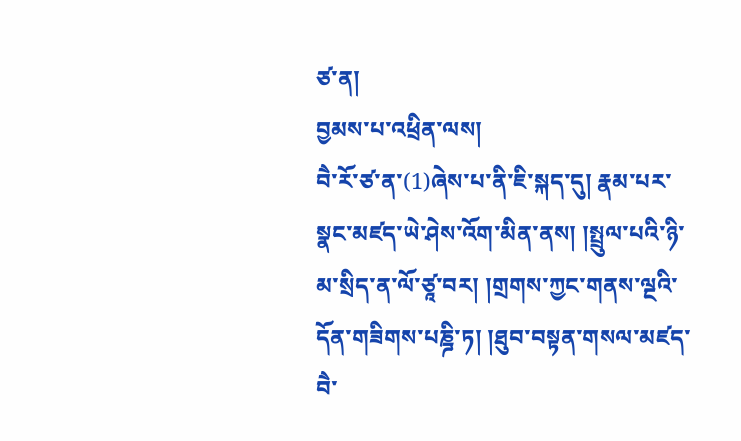ཙ་ན།
བྱམས་པ་འཕྲིན་ལས།
བཻ་རོ་ཙ་ན་(1)ཞེས་པ་ནི་ཇི་སྐད་དུ། རྣམ་པར་སྣང་མཛད་ཡེ་ཤེས་འོག་མིན་ནས། །སྤྲུལ་པའི་ཉི་མ་སྲིད་ན་ལོ་ཙཱ་བར། །གྲགས་ཀྱང་གནས་ལྔའི་དོན་གཟིགས་པཎྜི་ཏ། །ཐུབ་བསྟན་གསལ་མཛད་བཻ་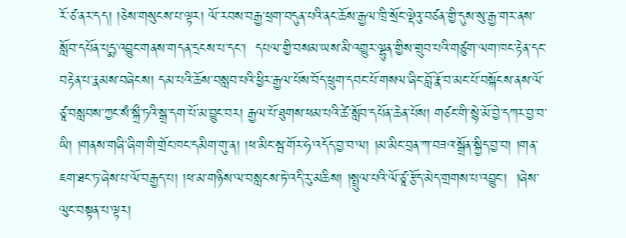རོ་ཙ་ནར་དད། །ཅེས་གསུངས་པ་ལྟར། ལོ་རབས་བརྒྱ་ཕྲག་བདུན་པའི་ནང་ཆོས་རྒྱལ་ཁྲི་སྲོང་ལྡེའུ་བཙན་གྱི་དུས་སུ་རྒྱ་གར་ནས་སློབ་དཔོན་པདྨ་འབྱུང་གནས་གདན་དྲངས་པ་དང་།  དཔལ་གྱི་བསམ་ཡས་མི་འགྱུར་ལྷུན་གྱིས་གྲུབ་པའི་གཙུག་ལག་ཁང་རྟེན་དང་བརྟེན་པ་རྣམས་བཞེངས། དམ་པའི་ཆོས་བསླབ་པའི་ཕྱིར་རྒྱལ་པོས་བོད་ཕྲུག་དབང་པོ་གསལ་ཞིང་བློ་རྣོ་བ་མང་པོ་བསྐོངས་ནས་ལོ་ཙཱ་བསླབས་ཀྱང་སཾ་སྐྲྀ་ཏའི་སྒྲ་དག་པོ་མ་བྱུང་བར། རྒྱལ་པོ་ཐུགས་ཕམ་པའི་ཚེ་སློབ་དཔོན་ཆེན་པོས། གཙང་གི་སྙེ་མོ་བྱེ་དཀར་བྱ་བ་ཡི། །གནས་གཞི་ཞིག་གི་གྲོང་ཁང་དམིག་གུ་ན། །ཕ་མིང་སྦ་གོར་ཧེ་འདོད་བྱ་བ་ལ། །མ་མིང་བྲན་ཀ་བཟའ་སྒྲོན་སྐྱིད་བྱ་བ། །གན་ཇག་ཐང་ཏ་ཞེས་པ་ལོ་བརྒྱད་པ། །ཕ་མ་གཉིས་ལ་བསླངས་ཏེ་འདི་རུ་མཆིས། །སྤྲུལ་པའི་ལོ་ཙཱ་རྩོད་མེད་གྲགས་པ་འབྱུང་།  །ཞེས་ལུང་བསྟན་པ་ལྟར།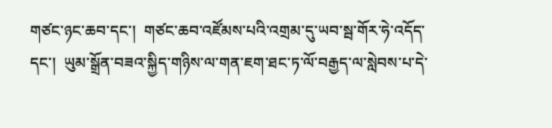གཙང་ཉང་ཆབ་དང་།  གཙང་ཆབ་འཛོམས་པའི་འགྲམ་དུ་ཡབ་སྦ་གོར་ཧེ་འདོད་དང་།  ཡུམ་སྒྲོན་བཟའ་སྐྱིད་གཉིས་ལ་གན་ཇག་ཐང་ཏ་ལོ་བརྒྱད་ལ་སླེབས་པ་དེ་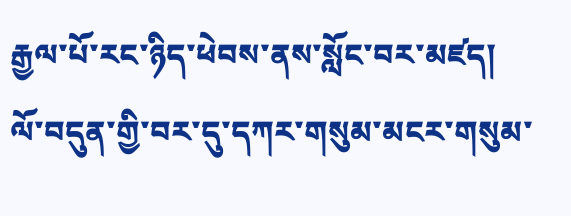རྒྱལ་པོ་རང་ཉིད་ཕེབས་ནས་སློང་བར་མཛད།
ལོ་བདུན་གྱི་བར་དུ་དཀར་གསུམ་མངར་གསུམ་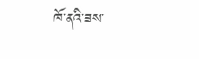ཁོ་ནའི་ཟས་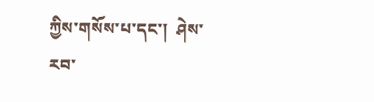ཀྱིས་གསོས་པ་དང་།  ཤེས་རབ་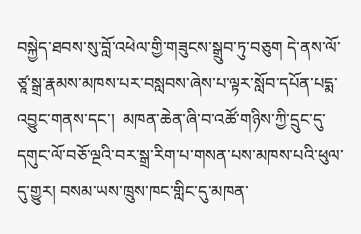བསྐྱེད་ཐབས་སུ་བློ་འཕེལ་གྱི་གཟུངས་སྒྲུབ་ཏུ་བཅུག དེ་ནས་ལོ་ཙཱ་སྒྲ་རྣམས་མཁས་པར་བསླབས་ཞེས་པ་ལྟར་སློབ་དཔོན་པདྨ་འབྱུང་གནས་དང་།  མཁན་ཆེན་ཞི་བ་འཚོ་གཉིས་ཀྱི་དྲུང་དུ་དགུང་ལོ་བཅོ་ལྔའི་བར་སྒྲ་རིག་པ་གསན་པས་མཁས་པའི་ཕུལ་དུ་གྱུར། བསམ་ཡས་ཁྲུས་ཁང་གླིང་དུ་མཁན་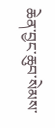ཆེན་བྱང་ཆུབ་སེམས་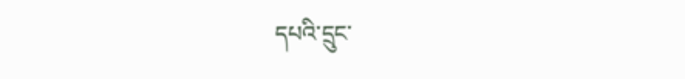དཔའི་དྲུང་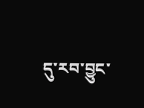དུ་རབ་བྱུང་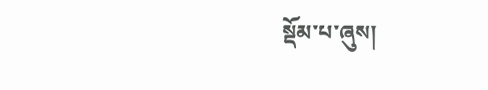སྡོམ་པ་ཞུས།